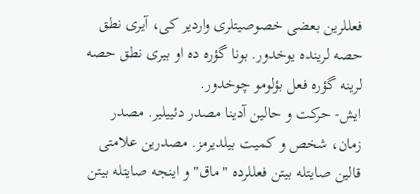فعللرین بعضی خصوصیتلری واردیر کی، آیری نطق حصه لرینده یوخدور. بونا گؤره ده او بیری نطق حصه لرینه گؤره فعل بؤلومو چوخدور.
ایش- حرکت و حالین آدینا مصدر دئییلیر. مصدر زمان، شخص و کمیت بیلدیرمز. مصدرین علامتی قالین صایتله بیتن فعللرده "ماق" و اینجه صایتله بیتن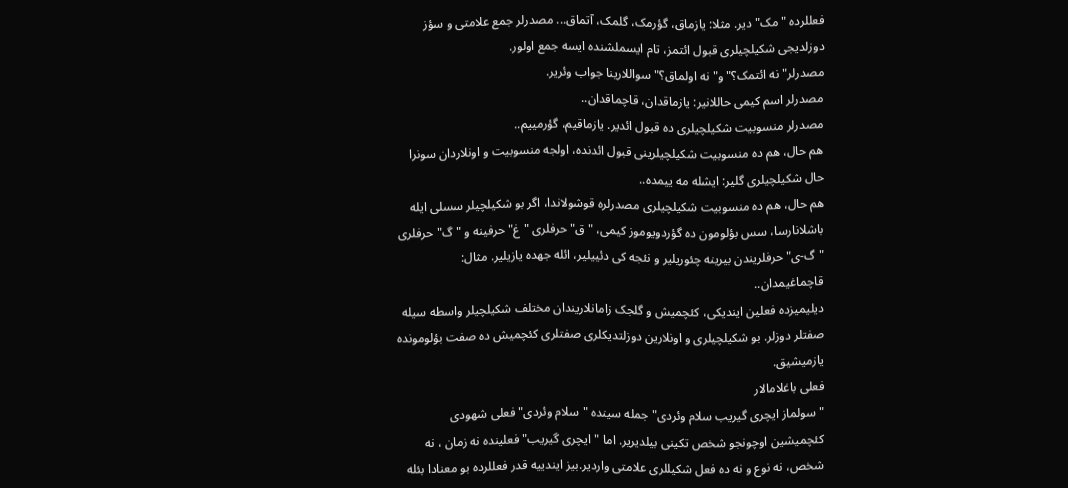فعللرده "مک" دیر. مثلا: یازماق، گؤرمک، گلمک، آتماق... مصدرلر جمع علامتی و سؤز دوزلدیجی شکیلچیلری قبول ائتمز، تام ایسملشنده ایسه جمع اولور.
مصدرلر" نه ائتمک؟" و" نه اولماق؟" سواللارینا جواب وئریر.
مصدرلر اسم کیمی حاللانیر: یازماقدان، قاچماقدان..
مصدرلر منسوبیت شکیلچیلری ده قبول ائدیر. یازماقیم، گؤرمییم..
هم حال، هم ده منسوبیت شکیلچیلرینی قبول ائدنده، اولجه منسوبیت و اونلاردان سونرا حال شکیلچیلری گلیر: ایشله مه ییمده..
هم حال، هم ده منسوبیت شکیلچیلری مصدرلره قوشولاندا، اگر بو شکیلچیلر سسلی ایله باشلانارسا، سس بؤلومون ده گؤردویوموز کیمی، "ق" حرفلری "غ" حرفینه و "گ" حرفلری "گ-ی" حرفلریندن بیرینه چئوریلیر و نئجه کی دئییلیر، ائله جهده یازیلیر. مثال: قاچماغیمدان..
دیلیمیزده فعلین ایندیکی، کئچمیش و گلجک زامانلاریندان مختلف شکیلچیلر واسطه سیله صفتلر دوزلر. بو شکیلچیلری و اونلارین دوزلتدیکلری صفتلری کئچمیش ده صفت بؤلومونده یازمیشیق.
فعلی باغلامالار
"سولماز ایچری گیریب سلام وئردی" جمله سینده "سلام وئردی" فعلی شهودی کئچمیشین اوچونجو شخص تکینی بیلدیریر. اما "ایچری گیریب" فعلینده نه زمان ، نه شخص، نه نوع و نه ده فعل شکیللری علامتی واردیر.بیز ایندییه قدر فعللرده بو معنادا بئله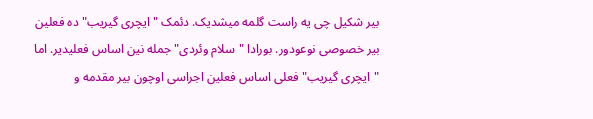بیر شکیل چی یه راست گلمه میشدیک. دئمک " ایچری گیریب" ده فعلین بیر خصوصی نوعودور. بورادا "سلام وئردی" جمله نین اساس فعلیدیر. اما "ایچری گیریب" فعلی اساس فعلین اجراسی اوچون بیر مقدمه و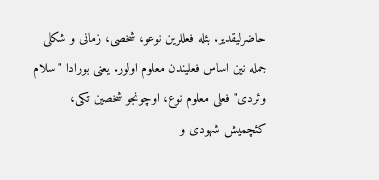حاضرلیقدیر. بئله فعللرین نوعو، شخصی، زمانی و شکلی جمله نین اساس فعلیندن معلوم اولور. یعنی بورادا "سلام وئردی" فعلی معلوم نوع، اوچونجو شخصین تکی، کئچمیش شهودی و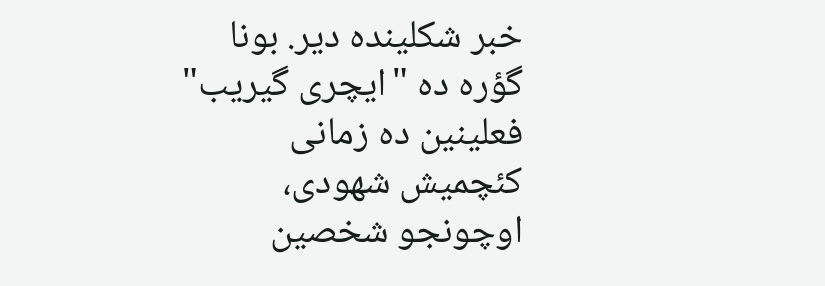خبر شکلینده دیر. بونا گؤره ده "ایچری گیریب" فعلینین ده زمانی کئچمیش شهودی، اوچونجو شخصین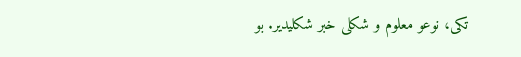تکی، نوعو معلوم و شکلی خبر شکلیدیر. بو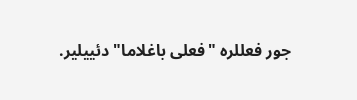جور فعللره "فعلی باغلاما" دئییلیر.